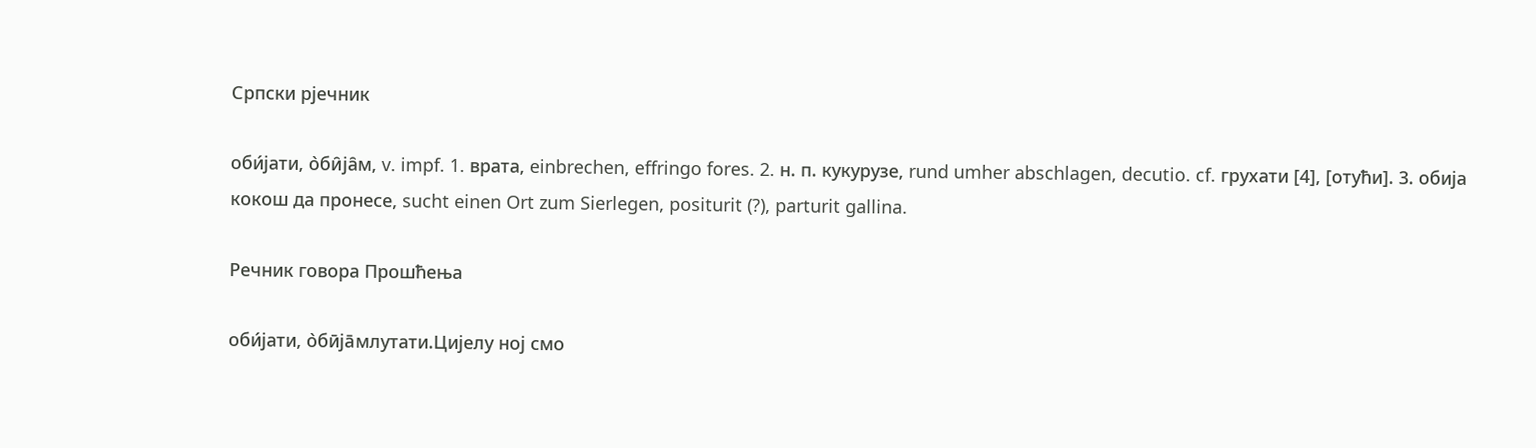Српски рјечник

оби́јати, о̀би̑ја̑м, v. impf. 1. врата, einbrechen, effringo fores. 2. н. п. кукурузе, rund umher abschlagen, decutio. cf. грухати [4], [отући]. 3. обија кокош да пронесе, sucht einen Ort zum Sierlegen, positurit (?), parturit gallina.

Речник говора Прошћења

оби́јати, о̀бӣја̄млутати.Цијелу ној смо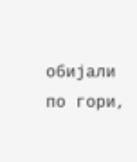обијали по гори,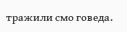тражили смо говеда.